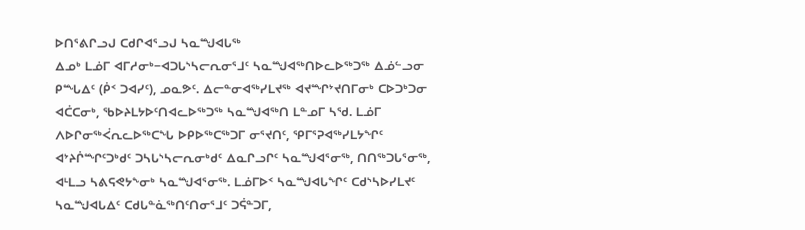ᐅᑎᕐᕕᒋᓗᒍ ᑕᑯᒋᐊᕐᓗᒍ ᓴᓇᙳᐊᒐᖅ
ᐃᓄᒃ ᒪᓅᒥ ᐊᒥᓱᓂᒃ−ᐊᑐᒐᔅᓴᓕᕆᓂᕐᒧᑦ ᓴᓇᙳᐊᖅᑎᐅᓚᐅᖅᑐᖅ ᐃᓅᓪᓗᓂ ᑭᙵᐃᑦ (ᑮᑉ ᑐᐊᓯᑦ), ᓄᓇᕗᑦ. ᐃᓕᓐᓂᐊᖅᓯᒪᔪᖅ ᐊᔪᙱᔾᔪᑎᒥᓂᒃ ᑕᐅᑐᒃᑐᓂ ᐊᑖᑕᓂᒃ, ᖃᐅᔨᒪᔭᐅᑦᑎᐊᓚᐅᖅᑐᖅ ᓴᓇᙳᐊᖅᑎ ᒪᓐᓄᒥ ᓴᖁ. ᒪᓅᒥ ᐱᐅᒋᓂᖅᐹᕆᓚᐅᖅᑕᖓ ᐅᑭᐅᖅᑕᖅᑐᒥ ᓂᕐᔪᑎᑦ, ᕿᒥᕐᕈᐊᖅᓯᒪᔭᖏᑦ ᐊᔾᔨᒌᙱᑦᑐᒃᑯᑦ ᑐᓴᒐᔅᓴᓕᕆᓂᒃᑯᑦ ᐃᓇᒋᓗᒋᑦ ᓴᓇᙳᐊᕐᓂᖅ, ᑎᑎᖅᑐᒐᕐᓂᖅ, ᐊᒻᒪᓗ ᓴᕕᕋᕙᔭᖕᓂᒃ ᓴᓇᙳᐊᕐᓂᖅ. ᒪᓅᒥᐅᑉ ᓴᓇᙳᐊᒐᖏᑦ ᑕᑯᔅᓴᐅᓯᒪᔪᑦ ᓴᓇᙳᐊᒐᐃᑦ ᑕᑯᒐᓐᓈᖅᑎᑦᑎᓂᕐᒧᑦ ᑐᕌᓐᑐᒥ,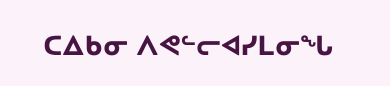ᑕᐃᑲᓂ ᐱᕙᓪᓕᐊᓯᒪᓂᖓ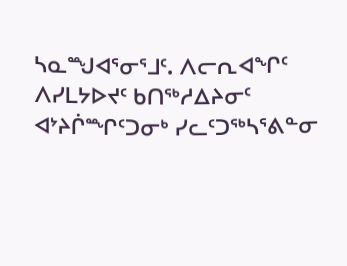ᓴᓇᙳᐊᕐᓂᕐᒧᑦ. ᐱᓕᕆᐊᖏᑦ ᐱᓯᒪᔭᐅᔪᑦ ᑲᑎᖅᓱᐃᔨᓂᑦ ᐊᔾᔨᒌᙱᑦᑐᓂᒃ ᓯᓚᑦᑐᖅᓴᕐᕕᓐᓂ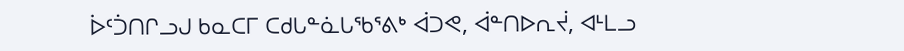ᐆᑦᑑᑎᒋᓗᒍ ᑲᓇᑕᒥ ᑕᑯᒐᓐᓈᒐᖃᕐᕕᒃ ᐋᑐᕙ, ᐋᓐᑎᐅᕆᔫ, ᐊᒻᒪᓗ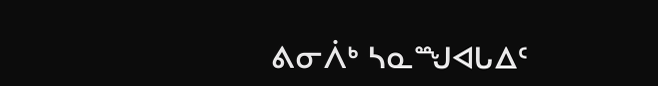ᕕᓂᐲᒃ ᓴᓇᙳᐊᒐᐃᑦ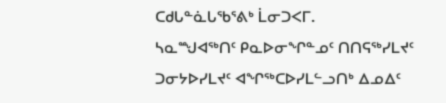ᑕᑯᒐᓐᓈᒐᖃᕐᕕᒃ ᒫᓂᑐᐸᒥ.
ᓴᓇᙳᐊᖅᑎᑦ ᑭᓇᐅᓂᖏᓐᓄᑦ ᑎᑎᕋᖅᓯᒪᔪᑦ ᑐᓂᔭᐅᓯᒪᔪᑦ ᐊᖏᖅᑕᐅᓯᒪᓪᓗᑎᒃ ᐃᓄᐃᑦ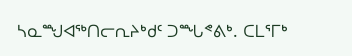ᓴᓇᙳᐊᖅᑎᓕᕆᔨᒃᑯᑦ ᑐᙵᕝᕕᒃ. ᑕᒪᕐᒥᒃ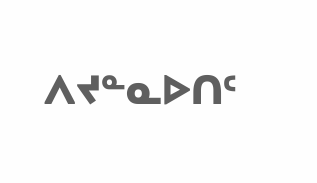ᐱᔪᓐᓇᐅᑎᑦ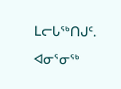ᒪᓕᒐᖅᑎᒍᑦ.
ᐊᓂᕐᓂᖅ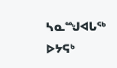ᓴᓇᙳᐊᒐᖅ
ᐅᔭᕋᒃ